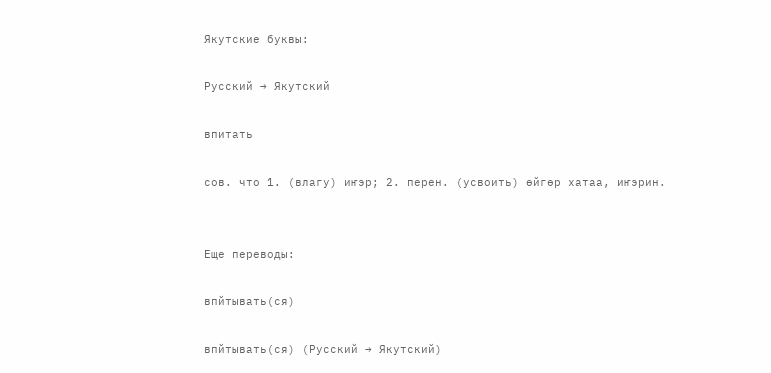Якутские буквы:

Русский → Якутский

впитать

сов. что 1. (влагу) иҥэр; 2. перен. (усвоить) өйгөр хатаа, иҥэрин.


Еще переводы:

впйтывать(ся)

впйтывать(ся) (Русский → Якутский)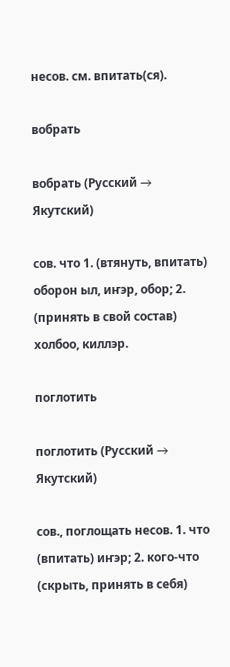несов. см. впитать(ся).

вобрать

вобрать (Русский → Якутский)

сов. что 1. (втянуть, впитать) оборон ыл, иҥэр, обор; 2. (принять в свой состав) холбоо, киллэр.

поглотить

поглотить (Русский → Якутский)

сов., поглощать несов. 1. что (впитать) иҥэр; 2. кого-что (скрыть, принять в себя)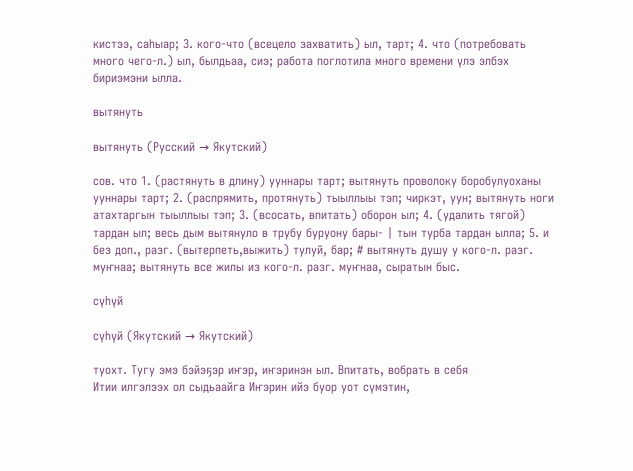кистээ, саһыар; 3. кого-что (всецело захватить) ыл, тарт; 4. что (потребовать много чего-л.) ыл, былдьаа, сиэ; работа поглотила много времени үлэ элбэх бириэмэни ылла.

вытянуть

вытянуть (Русский → Якутский)

сов. что 1. (растянуть в длину) ууннары тарт; вытянуть проволоку боробулуоханы ууннары тарт; 2. (распрямить, протянуть) тыыллыы тэп; чиркэт, уун; вытянуть ноги атахтаргын тыыллыы тэп; 3. (всосать, впитать) оборон ыл; 4. (удалить тягой) тардан ыл; весь дым вытянуло в трубу буруону бары- | тын турба тардан ылла; 5. и без доп., разг. (вытерпеть,выжить) тулуй, бар; # вытянуть душу у кого-л. разг. муҥнаа; вытянуть все жилы из кого-л. разг. муҥнаа, сыратын быс.

сүһүй

сүһүй (Якутский → Якутский)

туохт. Тугу эмэ бэйэҕэр иҥэр, иҥэринэн ыл. Впитать, вобрать в себя
Итии илгэлээх ол сыдьаайга Иҥэрин ийэ буор уот сүмэтин,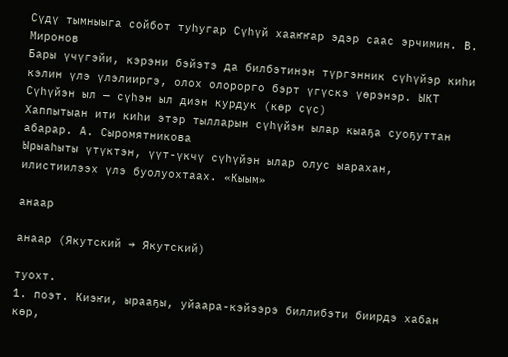Сүдү тымныыга сойбот туһугар Сүһүй хааҥҥар эдэр саас эрчимин. В. Миронов
Бары үчүгэйи, кэрэни бэйэтэ да билбэтинэн түргэнник сүһүйэр киһи кэлин үлэ үлэлииргэ, олох олорорго бэрт үгүскэ үөрэнэр. ЫКТ
Сүһүйэн ыл — сүһэн ыл диэн курдук (көр сүс)
Хаппытыан ити киһи этэр тылларын сүһүйэн ылар кыаҕа суоҕуттан абарар. А. Сыромятникова
Ырыаһыты үтүктэн, үүт-үкчү сүһүйэн ылар олус ыарахан, илистиилээх үлэ буолуохтаах. «Кыым»

анаар

анаар (Якутский → Якутский)

туохт.
1. поэт. Киэҥи, ырааҕы, уйаара-кэйээрэ биллибэти биирдэ хабан көр,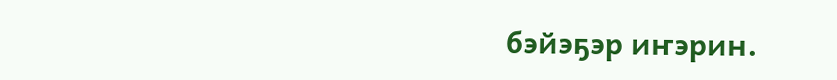бэйэҕэр иҥэрин.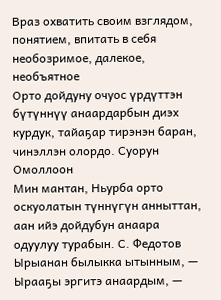Враз охватить своим взглядом, понятием, впитать в себя необозримое, далекое, необъятное
Орто дойдуну очуос үрдүттэн бүтүннүү анаардарбын диэх курдук, тайаҕар тирэнэн баран, чинэллэн олордо. Суорун Омоллоон
Мин мантан, Ньурба орто оскуолатын түннүгүн анныттан, аан ийэ дойдубун анаара одуулуу турабын. С. Федотов
Ырыанан былыкка ытынным, — Ырааҕы эргитэ анаардым, —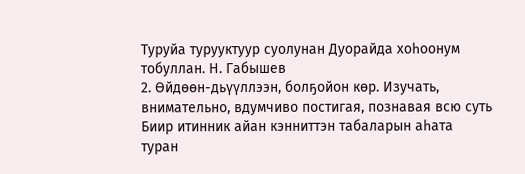Туруйа турууктуур суолунан Дуорайда хоһоонум тобуллан. Н. Габышев
2. Өйдөөн-дьүүллээн, болҕойон көр. Изучать, внимательно, вдумчиво постигая, познавая всю суть
Биир итинник айан кэнниттэн табаларын аһата туран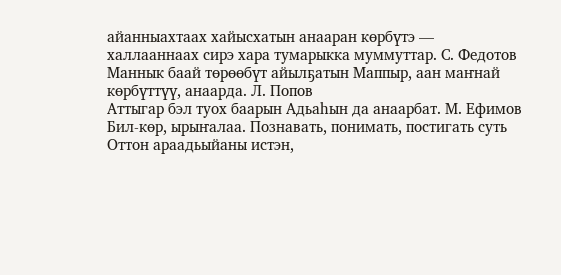айанныахтаах хайысхатын анааран көрбүтэ — халлааннаах сирэ хара тумарыкка муммуттар. С. Федотов
Маннык баай төрөөбүт айылҕатын Маппыр, аан маҥнай көрбүттүү, анаарда. Л. Попов
Аттыгар бэл туох баарын Адьаһын да анаарбат. М. Ефимов
Бил-көр, ырыҥалаа. Познавать, понимать, постигать суть
Оттон араадьыйаны истэн,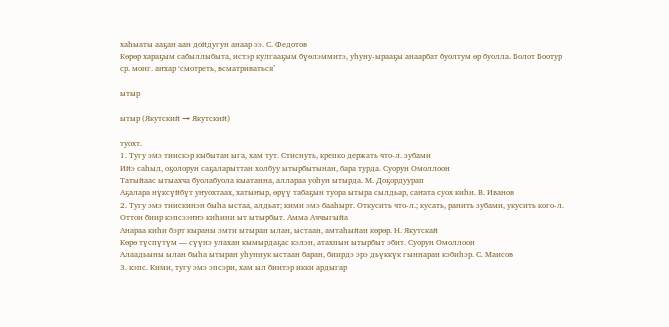хаһыаты ааҕан аан дойдугун анаар ээ. С. Федотов
Көрөр хараҕым сабыллыбыта, истэр кулгааҕым бүөлэммитэ, уһуну-ырааҕы анаарбат буолтум өр буолла. Болот Боотур
ср. монг. аҥхар ‘смотреть, всматриваться’

ытыр

ытыр (Якутский → Якутский)

туохт.
1. Тугу эмэ тиискэр кыбытан ыга, хам тут. Стиснуть, крепко держать что-л. зубами
Ийэ саһыл, оҕолорун саҕаларыттан холбуу ытырбытынан, бара турда. Суорун Омоллоон
Татыйаас ытыахча буолабуола кыатанна, аллараа уоһун ытырда. М. Доҕордуурап
Аҕалара нүксүйбүт уҥуохтаах, хатыҥыр, өрүү табаҕын туора ытыра сылдьар, саҥата суох киһи. В. Иванов
2. Тугу эмэ тиискинэн быһа ыстаа, алдьат; кими эмэ бааһырт. Откусить что-л.; кусать, ранить зубами, укусить кого-л.
Оттон биир кэпсээҥҥэ киһини ыт ытырбыт. Амма Аччыгыйа
Анараа киһи бэрт кыраны эмти ытыран ылан, ыстаан, амтаһыйан көрөр. Н. Якутскай
Көрө түспүтүм — сүүнэ улахан кымырдаҕас кэлэн, атахпын ытырбыт эбит. Суорун Омоллоон
Алаадьыны ылан быһа ытыран уһуннук ыстаан баран, биирдэ эрэ дьүккүк гыннаран кэбиһэр. С. Маисов
3. кэпс. Кими, тугу эмэ эпсэри, хам ыл биитэр икки ардыгар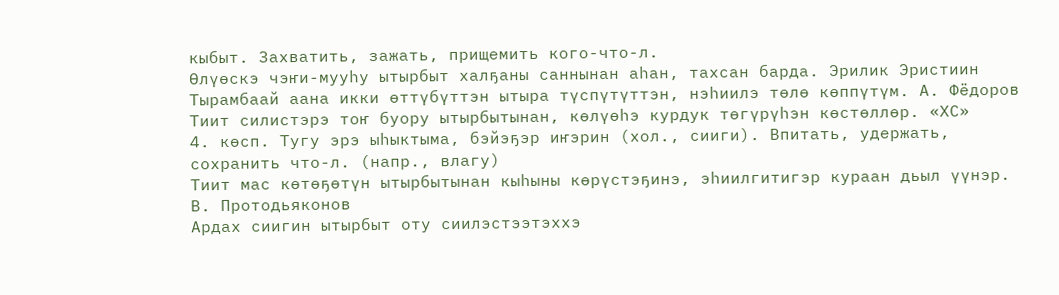кыбыт. Захватить, зажать, прищемить кого-что-л.
Өлүөскэ чэҥи-мууһу ытырбыт халҕаны саннынан аһан, тахсан барда. Эрилик Эристиин
Тырамбаай аана икки өттүбүттэн ытыра түспүтүттэн, нэһиилэ төлө көппүтүм. А. Фёдоров
Тиит силистэрэ тоҥ буору ытырбытынан, көлүөһэ курдук төгүрүһэн көстөллөр. «ХС»
4. көсп. Тугу эрэ ыһыктыма, бэйэҕэр иҥэрин (хол., сииги). Впитать, удержать, сохранить что-л. (напр., влагу)
Тиит мас көтөҕөтүн ытырбытынан кыһыны көрүстэҕинэ, эһиилгитигэр кураан дьыл үүнэр. В. Протодьяконов
Ардах сиигин ытырбыт оту сиилэстээтэххэ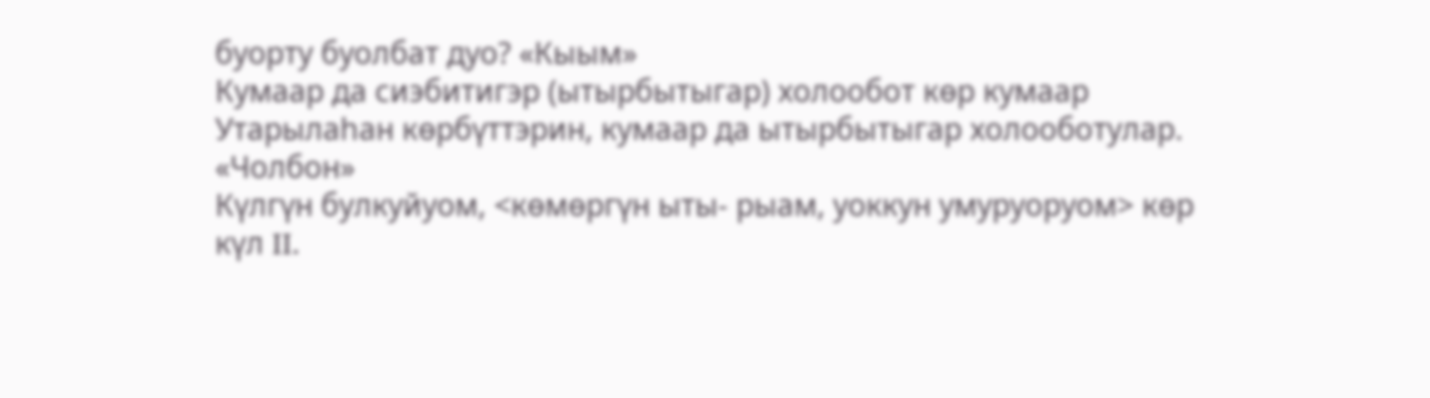буорту буолбат дуо? «Кыым»
Кумаар да сиэбитигэр (ытырбытыгар) холообот көр кумаар
Утарылаһан көрбүттэрин, кумаар да ытырбытыгар холооботулар. «Чолбон»
Күлгүн булкуйуом, <көмөргүн ыты- рыам, уоккун умуруоруом> көр күл II.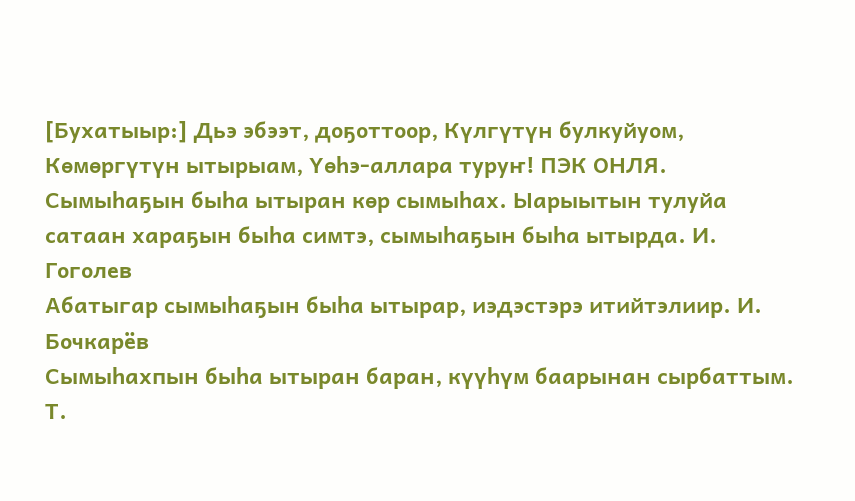[Бухатыыр:] Дьэ эбээт, доҕоттоор, Күлгүтүн булкуйуом, Көмөргүтүн ытырыам, Үөһэ-аллара туруҥ! ПЭК ОНЛЯ. Сымыһаҕын быһа ытыран көр сымыһах. Ыарыытын тулуйа сатаан хараҕын быһа симтэ, сымыһаҕын быһа ытырда. И. Гоголев
Абатыгар сымыһаҕын быһа ытырар, иэдэстэрэ итийтэлиир. И. Бочкарёв
Сымыһахпын быһа ытыран баран, күүһүм баарынан сырбаттым. Т.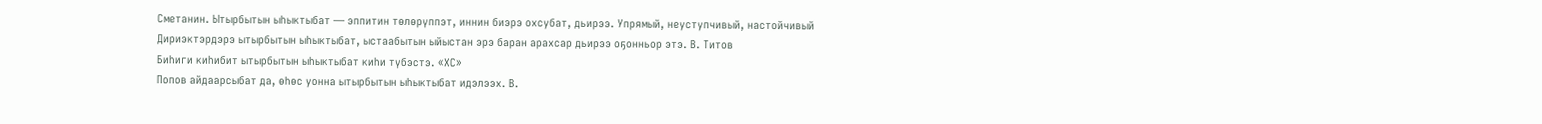Сметанин. Ытырбытын ыһыктыбат — эппитин төлөрүппэт, иннин биэрэ охсубат, дьирээ. Упрямый, неуступчивый, настойчивый
Дириэктэрдэрэ ытырбытын ыһыктыбат, ыстаабытын ыйыстан эрэ баран арахсар дьирээ оҕонньор этэ. В. Титов
Биһиги киһибит ытырбытын ыһыктыбат киһи түбэстэ. «ХС»
Попов айдаарсыбат да, өһөс уонна ытырбытын ыһыктыбат идэлээх. В.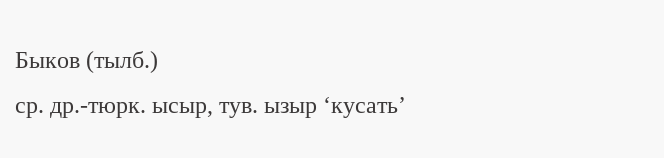Быков (тылб.)
ср. др.-тюрк. ысыр, тув. ызыр ‘кусать’